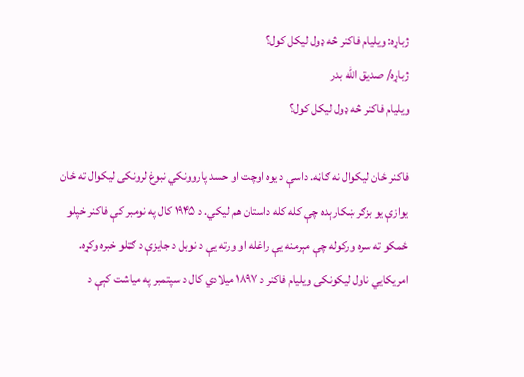ژباړه: ويليام فاکنر څه ډول لیکل کول؟
ژباړه/ صدیق الله بدر
ويليام فاکنر څه ډول لیکل کول؟

فاکنر ځان لیکوال نه ګاڼه. داسې د یوه اوچت او حسد پاروونکي نبوغ لرونکی لیکوال ته ځان یوازې یو بزګر ښکارېده چې کله کله داستان هم لیکي. د ۱۹۴۵ کال په نومبر کې فاکنر خپلو ځمکو ته سره ورکوله چې مېرمنه يې راغله او ورته يې د نوبل د جایزې د ګټلو خبره وکړه.
امریکايي ناول لیکونکی ويليام فاکنر د ۱۸۹۷ میلادي کال د سپتمبر په مياشت کېې د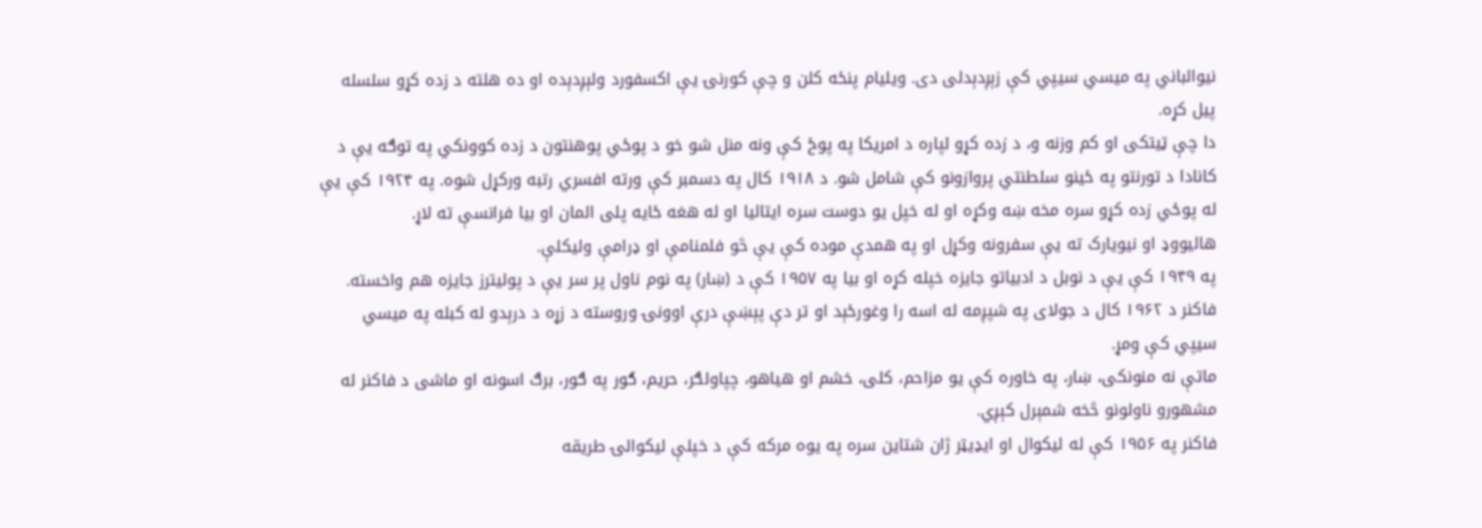نیوالباني په ميسي سيپي کې زېږدېدلی دی. ویلیام پنځه کلن و چې کورنۍ يې اکسفورد ولېږدېده او ده هلته د زده کړو سلسله پيل کړه.
دا چې ټیتکی او کم وزنه و، د زده کړو لپاره د امریکا په پوځ کې ونه منل شو خو د پوځي پوهنتون د زده کوونکي په توګه يې د کانادا د تورنتو په ځینو سلطنتي پروازونو کې شامل شو. د ۱۹۱۸ کال په دسمبر کې ورته افسري رتبه ورکړل شوه. په ۱۹۲۴ کې يې له پوځي زده کړو سره مخه ښه وکړه او له خپل یو دوست سره ايتاليا او له هغه ځايه پلی المان او بیا فرانسې ته لاړ.
هالیووډ او نیویارک ته يې سفرونه وکړل او په همدې موده کې يې څو فلمنامې او ډرامې وليکلې.
په ۱۹۴۹ کې يې د نوبل د ادبیاتو جايزه خپله کړه او بیا په ۱۹۵۷ کې د (ښار) په نوم ناول پر سر يې د پولیترز جایزه هم واخسته.
فاکنر د ۱۹۶۲ کال د جولای په شپږمه له اسه را وغورځېد او تر دې پېښې درې اوونۍ وروسته د زړه د درېدو له کبله په میسي سيپي کې ومړ.
ماتې نه منونکی، ښار، په خاوره کې یو مزاحم، کلی، خشم او هیاهو، چپاولګر، حریم، ګور په ګور، برګ اسونه او ماشی د فاکنر له مشهورو ناولونو څخه شمېرل کېږي.
فاکنر په ۱۹۵۶ کې له لیکوال او ايډيټر ژان شتاين سره په يوه مرکه کې د خپلې لیکوالۍ طریقه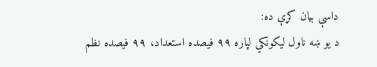داسې بیان کړې ده:
د یو ښه ناول لیکونکي لپاره ۹۹ فیصده استعداد، ۹۹ فیصده نظم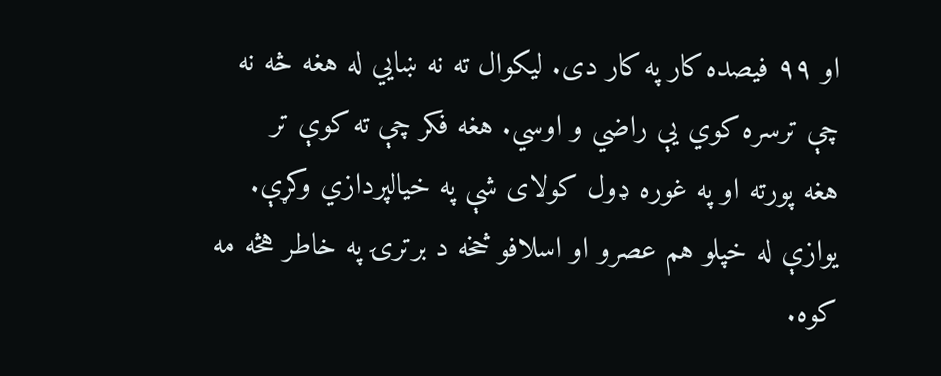او ۹۹ فیصده کار په کار دی. لیکوال ته نه ښايي له هغه څه نه چې ترسره کوي يې راضي و اوسي. هغه فکر چې ته کوې تر هغه پورته او په غوره ډول کولای شې په خیالپردازي وکړې. یوازې له خپلو هم عصرو او اسلافو څخه د برترۍ په خاطر هڅه مه کوه.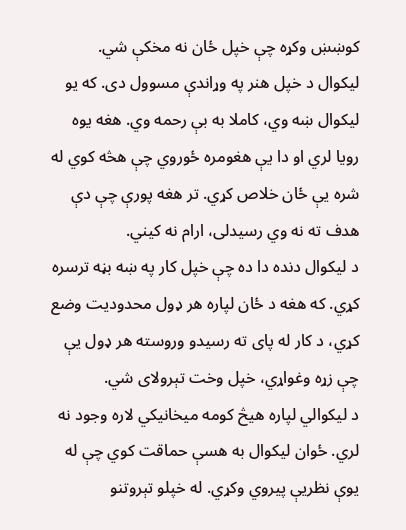کوښښ وکړه چې خپل ځان نه مخکې شي.
لیکوال د خپل هنر په وړاندې مسوول دی. که یو لیکوال ښه وي، کاملا به بې رحمه وي. هغه یوه رویا لري او دا يې هغومره ځوروي چې هڅه کوي له شره يې ځان خلاص کړي. تر هغه پورې چې دې هدف ته نه وي رسیدلی، ارام نه کيني.
د لیکوال دنده دا ده چې خپل کار په ښه بڼه ترسره کړي. که هغه د ځان لپاره هر ډول محدودیت وضع کړي، د کار له پای ته رسیدو وروسته هر ډول يې چې زړه وغواړي، خپل وخت تېرولای شي.
د لیکوالي لپاره هيڅ کومه میخانیکي لاره وجود نه لري. ځوان لیکوال به هسې حماقت کوي چې له يوې نظريې پيروي وکړي. له خپلو تېروتنو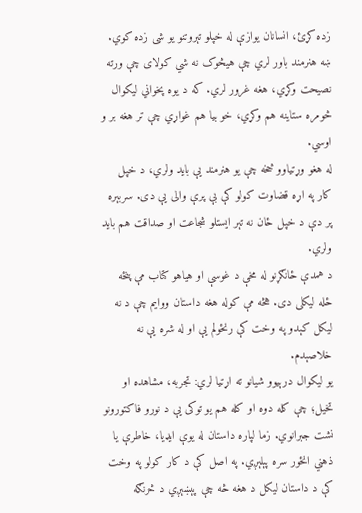زده کړئ، انسانان یوازې له خپلو تېروتنو يو شی زده کوي. ښه هنرمند باور لري چې هیڅوک نه شي کولای چې ورته نصیحت وکړي، هغه غرور لري. که د یوه پخواني لیکوال څومره ستاینه هم وکړي، خو بیا هم غواړي چې تر هغه بر و اوسي.
له هغو وړتیاوو څخه چې یو هنرمند يې باید ولري، د خپل کار په اړه قضاوت کولو کې بې پرې والی يې دی. سربېره پر دې د خپل ځان نه تېر ایستلو شجاعت او صداقت هم باید ولري.
د همدې ځانګړنو له مخې د غوسې او هیاهو کتاب مې پنځه ځله لیکلی دی. هڅه مې کوله هغه داستان ووایم چې د نه لیکل کېدو په وخت کې رنځولم يې او له شره يې نه خلاصېدم.
یو لیکوال درېیوو شیانو ته اړتیا لري: تجربه، مشاهده او تخیل؛ چې کله دوه او کله هم یو توکی يې د نورو فاکتورونو نشت جبرانوي. زما لپاره داستان له يوې ايډيا، خاطرې یا ذهني انځور سره پېلېږي. په اصل کې د کار کولو په وخت کې د داستان لیکل د هغه څه چې پېښېږي د څرنګه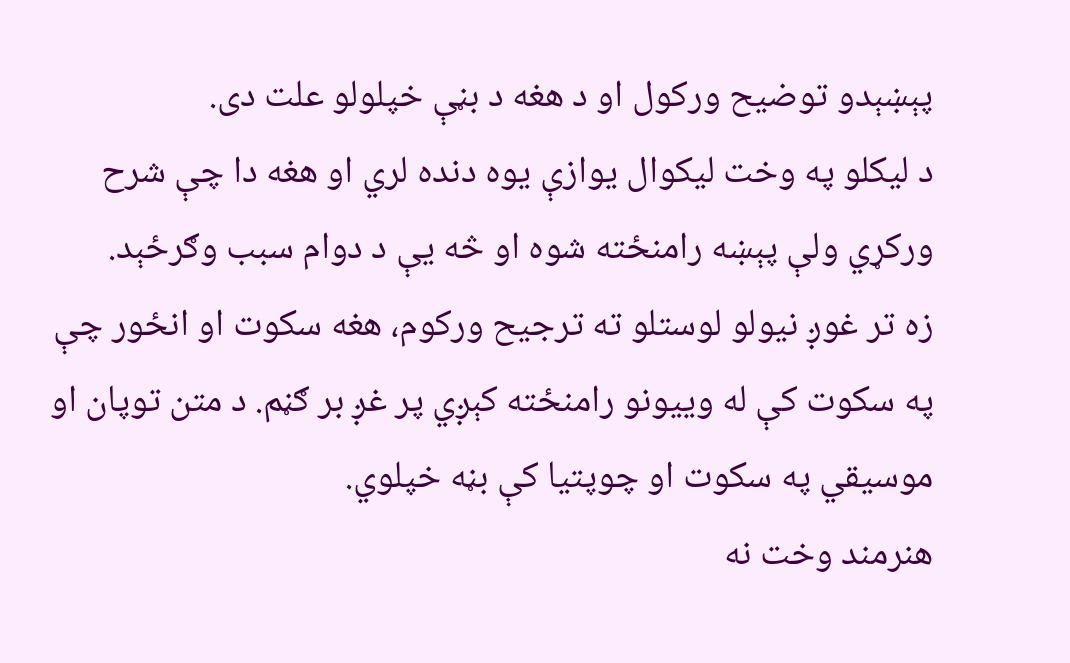پېښېدو توضیح ورکول او د هغه د بڼې خپلولو علت دی.
د لیکلو په وخت لیکوال يوازې يوه دنده لري او هغه دا چې شرح ورکړي ولې پېښه رامنځته شوه او څه يې د دوام سبب وګرځېد.
زه تر غوږ نیولو لوستلو ته ترجیح ورکوم، هغه سکوت او انځور چې په سکوت کې له وييونو رامنځته کېږي پر غږ بر ګڼم. د متن توپان او موسیقي په سکوت او چوپتیا کې بڼه خپلوي.
هنرمند وخت نه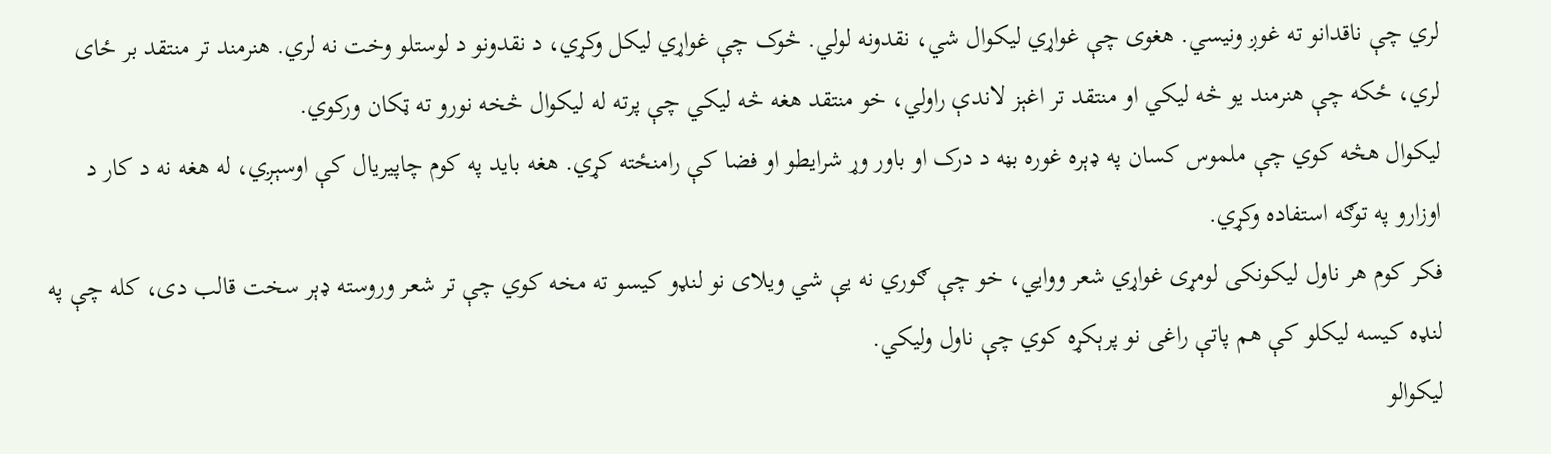لري چې ناقدانو ته غوږ ونیسي. هغوی چې غواړي لیکوال شي، نقدونه لولي. څوک چې غواړي لیکل وکړي، د نقدونو د لوستلو وخت نه لري. هنرمند تر منتقد بر ځای لري، ځکه چې هنرمند یو څه لیکي او منتقد تر اغېز لاندې راولي، خو منتقد هغه څه لیکي چې پرته له لیکوال څخه نورو ته ټکان ورکوي.
لیکوال هڅه کوي چې ملموس کسان په ډېره غوره بڼه د درک او باور وړ شرایطو او فضا کې رامنځته کړي. هغه باید په کوم چاپيريال کې اوسېږي، له هغه نه د کار د اوزارو په توګه استفاده وکړي.
فکر کوم هر ناول لیکونکی لومړی غواړي شعر ووايي، خو چې ګوري نه يې شي ویلای نو لنډو کیسو ته مخه کوي چې تر شعر وروسته ډېر سخت قالب دی، کله چې په لنډه کیسه لیکلو کې هم پاتې راغی نو پرېکړه کوي چې ناول ولیکي.
لیکوالو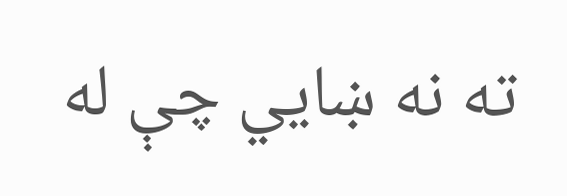ته نه ښايي چې له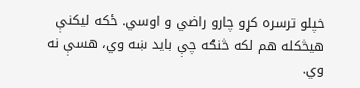خپلو ترسره کړو چارو راضي و اوسي. ځکه لیکنې هيڅکله هم لکه څنګه چې باید ښه وي، هسې نه وي.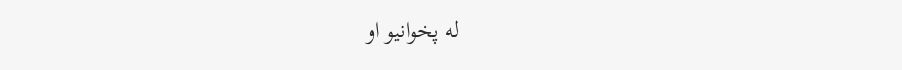له پخوانيو او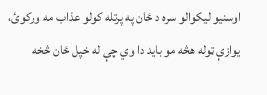اوسنیو لیکوالو سره د ځان په پرتله کولو عذاب مه ورکوئ، یوازې ټوله هڅه مو باید دا وي چې له خپل ځان څخه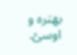بهتره و اوسئ.